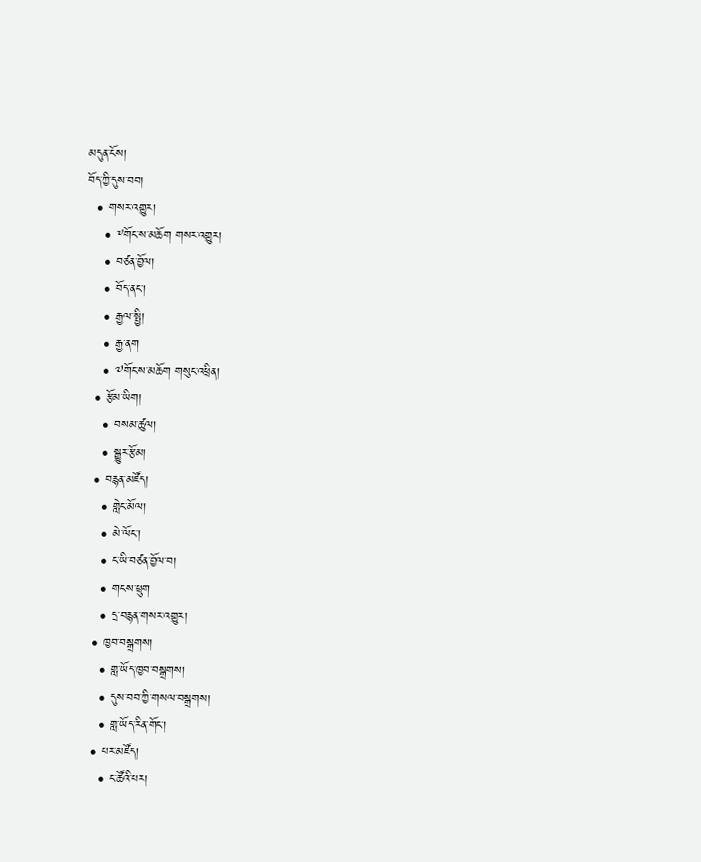མདུན་ངོས།
བོད་ཀྱི་དུས་བབ།
  • གསར་འགྱུར།
    • ༸གོང་ས་མཆོག གསར་འགྱུར།
    • བཙན་བྱོལ།
    • བོད་ནང་།
    • རྒྱལ་སྤྱི།
    • རྒྱ་ནག
    • ༧གོང་ས་མཆོག གསུང་འཕྲིན།
  • རྩོམ་ཡིག།
    • བསམ་ཚུལ།
    • སྒྱུར་རྩོམ།
  • བརྙན་མཛོད།
    • གླེང་མོལ།
    • མེ་ལོང་།
    • ང་ཡི་བཙན་བྱོལ་བ།
    • གངས་ཕྲུག
    • དྲ་བརྙན་གསར་འགྱུར།
  • ཁྱབ་བསྒྲགས།
    • གླ་ཡོད་ཁྱབ་བསྒྲགས།
    • དུས་བབ་ཀྱི་གསལ་བསྒྲགས།
    • གླ་ཡོད་རིན་གོང་།
  • པར་མཛོད།
    • ང་ཚོའི་པར།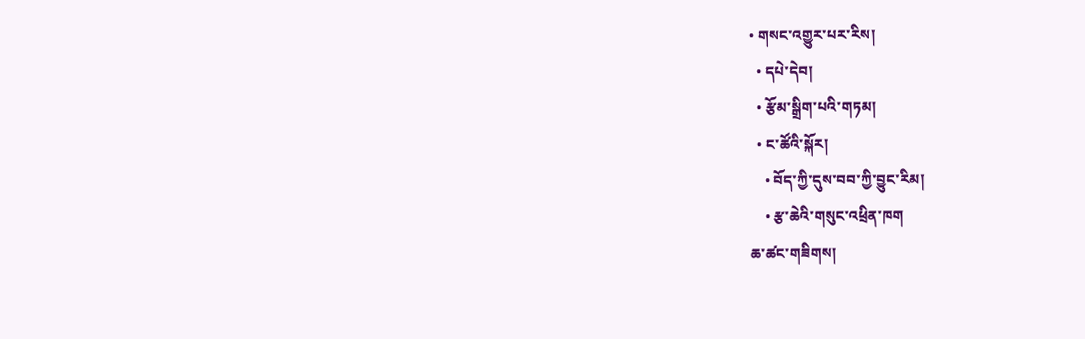• གསང་འགྱུར་པར་རིས།
  • དཔེ་དེབ།
  • རྩོམ་སྒྲིག་པའི་གཏམ།
  • ང་ཚོའི་སྐོར།
    • བོད་ཀྱི་དུས་བབ་ཀྱི་བྱུང་རིམ།
    • རྩ་ཆེའི་གསུང་འཕྲིན་ཁག
ཆ་ཚང་གཟིགས།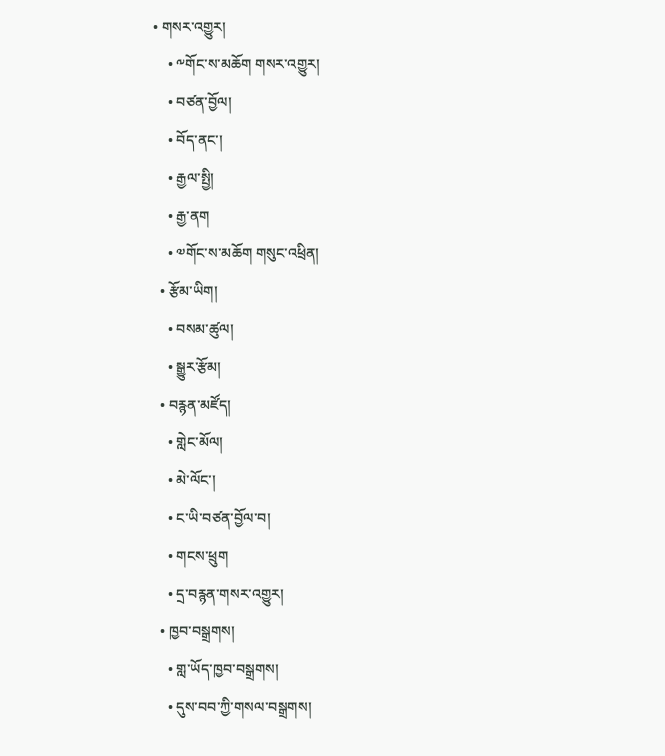• གསར་འགྱུར།
    • ༸གོང་ས་མཆོག གསར་འགྱུར།
    • བཙན་བྱོལ།
    • བོད་ནང་།
    • རྒྱལ་སྤྱི།
    • རྒྱ་ནག
    • ༧གོང་ས་མཆོག གསུང་འཕྲིན།
  • རྩོམ་ཡིག།
    • བསམ་ཚུལ།
    • སྒྱུར་རྩོམ།
  • བརྙན་མཛོད།
    • གླེང་མོལ།
    • མེ་ལོང་།
    • ང་ཡི་བཙན་བྱོལ་བ།
    • གངས་ཕྲུག
    • དྲ་བརྙན་གསར་འགྱུར།
  • ཁྱབ་བསྒྲགས།
    • གླ་ཡོད་ཁྱབ་བསྒྲགས།
    • དུས་བབ་ཀྱི་གསལ་བསྒྲགས།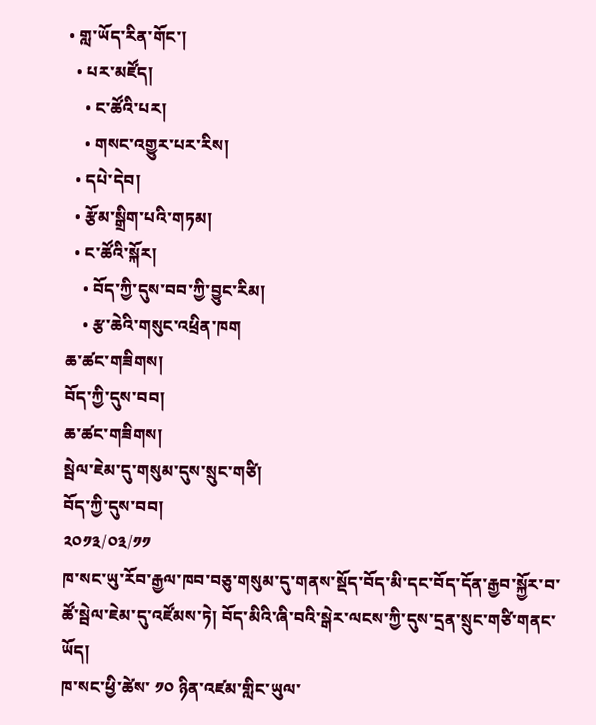• གླ་ཡོད་རིན་གོང་།
  • པར་མཛོད།
    • ང་ཚོའི་པར།
    • གསང་འགྱུར་པར་རིས།
  • དཔེ་དེབ།
  • རྩོམ་སྒྲིག་པའི་གཏམ།
  • ང་ཚོའི་སྐོར།
    • བོད་ཀྱི་དུས་བབ་ཀྱི་བྱུང་རིམ།
    • རྩ་ཆེའི་གསུང་འཕྲིན་ཁག
ཆ་ཚང་གཟིགས།
བོད་ཀྱི་དུས་བབ།
ཆ་ཚང་གཟིགས།
སྦེལ་ཇེམ་དུ་གསུམ་དུས་སྲུང་གཙི།
བོད་ཀྱི་དུས་བབ།
༢༠༡༣/༠༣/༡༡
ཁ་སང་ཡུ་རོབ་རྒྱལ་ཁབ་བཅུ་གསུམ་དུ་གནས་སྡོད་བོད་མི་དང་བོད་དོན་རྒྱབ་སྐྱོར་བ་ཚོ་སྦེལ་ཇེམ་དུ་འཛོམས་ཏེ། བོད་མིའི་ཞི་བའི་སྒེར་ལངས་ཀྱི་དུས་དྲན་སྲུང་གཙི་གནང་ཡོད།
ཁ་སང་ཕྱི་ཚེས་ ༡༠ ཉིན་འཛམ་གླིང་ཡུལ་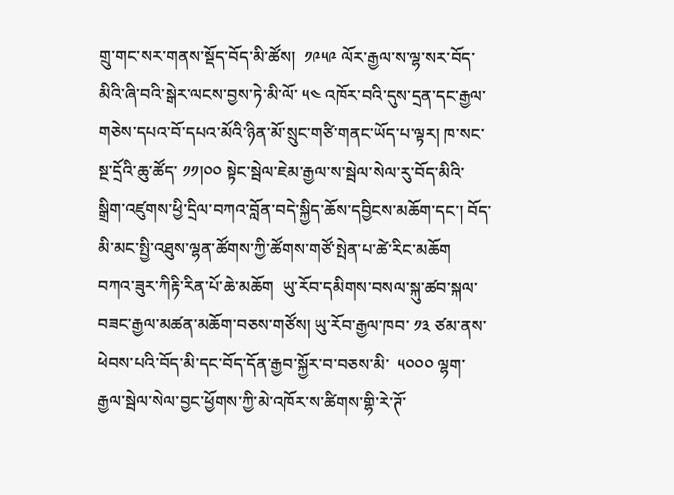གྲུ་གང་སར་གནས་སྡོད་བོད་མི་ཚོས།  ༡༩༥༩ ལོར་རྒྱལ་ས་ལྷ་སར་བོད་མིའི་ཞི་བའི་སྒེར་ལངས་བྱས་ཏེ་མི་ལོ་ ༥༤ འཁོར་བའི་དུས་དྲན་དང་རྒྱལ་གཅེས་དཔའ་བོ་དཔའ་མོའི་ཉིན་མོ་སྲུང་གཙི་གནང་ཡོད་པ་ལྟར། ཁ་སང་སྔ་དྲོའི་ཆུ་ཚོད་ ༡༡།༠༠ སྟེང་སྦེལ་ཇེམ་རྒྱལ་ས་སྦེལ་སེལ་རུ་བོད་མིའི་སྒྲིག་འཛུགས་ཕྱི་དྲིལ་བཀའ་བློན་བདེ་སྐྱིད་ཆོས་དབྱིངས་མཆོག་དང་། བོད་མི་མང་སྤྱི་འཐུས་ལྷན་ཚོགས་ཀྱི་ཚོགས་གཙོ་སྤེན་པ་ཚེ་རིང་མཆོག བཀའ་ཟུར་ཀིརྟི་རིན་པོ་ཆེ་མཆོག  ཡུ་རོབ་དམིགས་བསལ་སྐུ་ཚབ་སྐལ་བཟང་རྒྱལ་མཚན་མཆོག་བཅས་གཙོས། ཡུ་རོབ་རྒྱལ་ཁབ་ ༡༣ ཙམ་ནས་ཕེབས་པའི་བོད་མི་དང་བོད་དོན་རྒྱབ་སྐྱོར་བ་བཅས་མི་  ༥༠༠༠ ལྷག་རྒྱལ་སྦེལ་སེལ་བྱང་ཕྱོགས་ཀྱི་མེ་འཁོར་ས་ཚིགས་གྷི་རེ་ཊོ་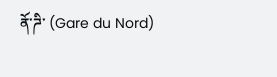ནོ་ཌི་ (Gare du Nord)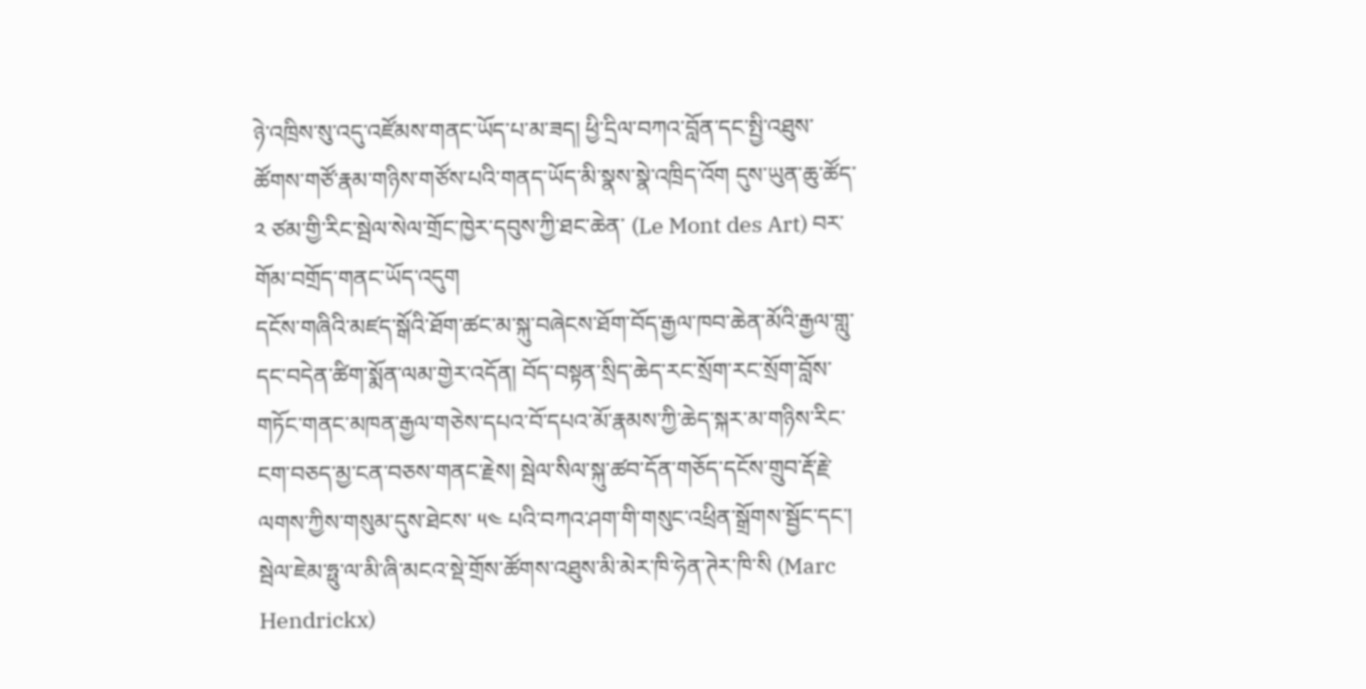ཉེ་འཁྲིས་སུ་འདུ་འཛོམས་གནང་ཡོད་པ་མ་ཟད། ཕྱི་དྲིལ་བཀའ་བློན་དང་སྤྱི་འཐུས་ཚོགས་གཙོ་རྣམ་གཉིས་གཙོས་པའི་གནད་ཡོད་མི་སྣས་སྣེ་འཁྲིད་འོག དུས་ཡུན་ཆུ་ཚོད་ ༢ ཙམ་གྱི་རིང་སྦེལ་སེལ་གྲོང་ཁྱེར་དབུས་ཀྱི་ཐང་ཆེན་ (Le Mont des Art) བར་གོམ་བགྲོད་གནང་ཡོད་འདུག
དངོས་གཞིའི་མཛད་སྒོའི་ཐོག་ཚང་མ་སྐུ་བཞེངས་ཐོག་བོད་རྒྱལ་ཁབ་ཆེན་མོའི་རྒྱལ་གླུ་དང་བདེན་ཚིག་སྨོན་ལམ་གྱེར་འདོན། བོད་བསྟན་སྲིད་ཆེད་རང་སྲོག་རང་སྲོག་བློས་གཏོང་གནང་མཁན་རྒྱལ་གཅེས་དཔའ་བོ་དཔའ་མོ་རྣམས་ཀྱི་ཆེད་སྐར་མ་གཉིས་རིང་ངག་བཅད་མྱ་ངན་བཅས་གནང་རྗེས། སྦེལ་སིལ་སྐུ་ཚབ་དོན་གཅོད་དངོས་གྲུབ་རྡོ་རྗེ་ལགས་ཀྱིས་གསུམ་དུས་ཐེངས་ ༥༤ པའི་བཀའ་ཤག་གི་གསུང་འཕྲིན་སྒྲོགས་སྦྱོང་དང་། སྦེལ་ཇེམ་ཧྥུ་ལ་མི་ཞི་མངའ་སྡེ་གྲོས་ཚོགས་འཐུས་མི་མེར་ཁི་ཧེན་ཊེར་ཁི་སི (Marc Hendrickx)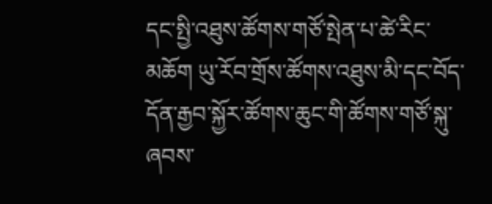དང་སྤྱི་འཐུས་ཚོགས་གཙོ་སྤེན་པ་ཚེ་རིང་མཆོག ཡུ་རོབ་གྲོས་ཚོགས་འཐུས་མི་དང་བོད་དོན་རྒྱབ་སྐྱོར་ཚོགས་ཆུང་གི་ཚོགས་གཙོ་སྐུ་ཞབས་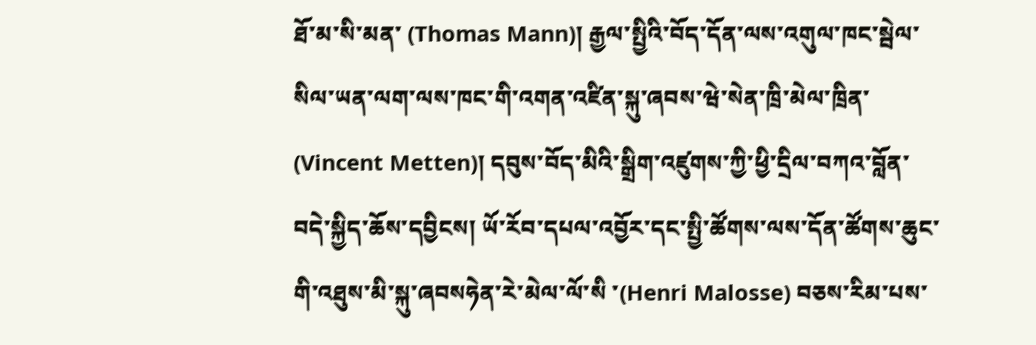ཐོ་མ་སི་མན་ (Thomas Mann)། རྒྱལ་སྤྱིའི་བོད་དོན་ལས་འགུལ་ཁང་སྦེལ་སིལ་ཡན་ལག་ལས་ཁང་གི་འགན་འཛིན་སྐུ་ཞབས་ཝེ་སེན་ཁྲི་མེལ་ཁྲིན་ (Vincent Metten)། དབུས་བོད་མིའི་སྒྲིག་འཛུགས་ཀྱི་ཕྱི་དྲིལ་བཀའ་བློན་བདེ་སྐྱིད་ཆོས་དབྱིངས། ཡོ་རོབ་དཔལ་འབྱོར་དང་སྤྱི་ཚོགས་ལས་དོན་ཚོགས་ཆུང་གི་འཐུས་མི་སྐུ་ཞབསཧེན་རེ་མེལ་ལོ་སི ་(Henri Malosse) བཅས་རིམ་པས་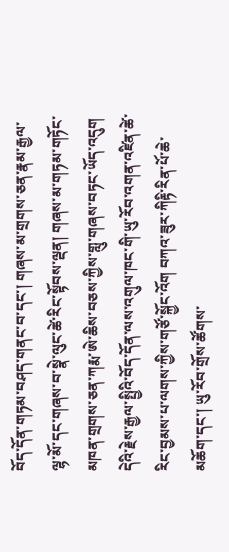བོད་དོན་གཏམ་བཤད་གནང་བ་དང་། གཞས་མ་གྲགས་ཅན་རྣམ་རྒྱལ་ལྷ་མོ་དང་གཞས་བ་སྣེ་ལུང་ཚེ་རིང་སྟོབས་ལྡན། གཞས་མ་གཏམ་གཏོང་མཁན་གྲགས་ཅན་ཀརྨ་ཨེ་ཆིས་བཅས་ཀྱིས་གླུ་གཞས་བཏང་ཡོད་འདུག
དེའི་རྗེས་རྒྱལ་སྤྱིའི་བོད་དོན་ལས་འགུལ་ཁང་གི་ཡུ་རོབ་འགན་འཛིན་ཚེ་རིང་བྱམས་པ་ལགས་ཀྱིས་གཙོ་སྐྱོང་འོག བཀའ་ཟུར་ཀིརྟི་རིན་པོ་ཆེ་མཆོག་དང་། ཡུ་རོབ་གྲོས་ཚོགས་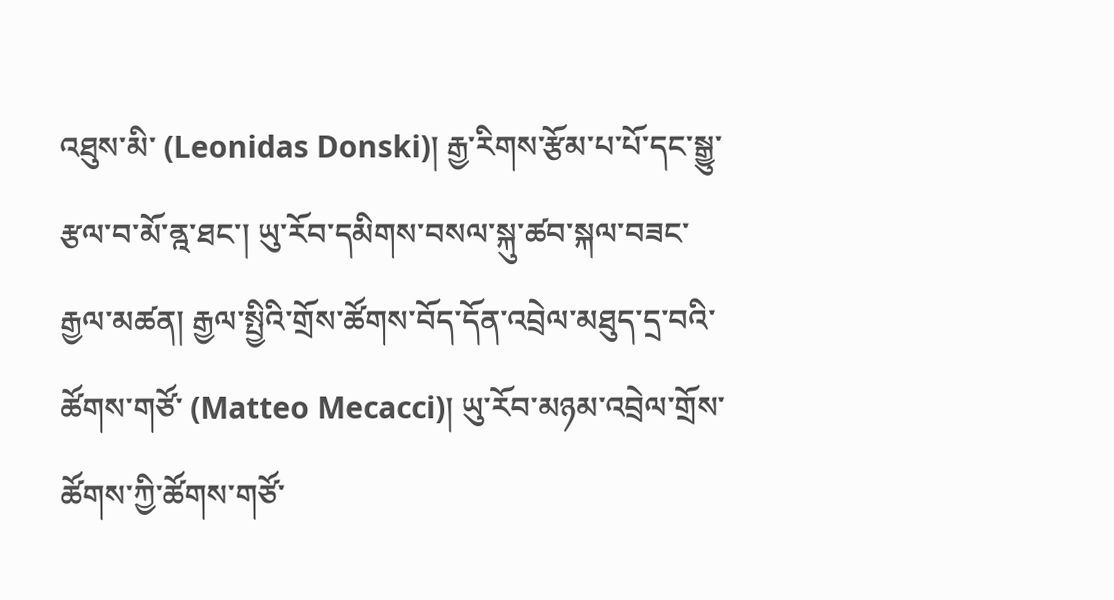འཐུས་མི་ (Leonidas Donski)། རྒྱ་རིགས་རྩོམ་པ་པོ་དང་སྒྱུ་རྩལ་བ་མོ་ནྰ་ཐང་། ཡུ་རོབ་དམིགས་བསལ་སྐུ་ཚབ་སྐལ་བཟང་རྒྱལ་མཚན། རྒྱལ་སྤྱིའི་གྲོས་ཚོགས་བོད་དོན་འབྲེལ་མཐུད་དྲ་བའི་ཚོགས་གཙོ་ (Matteo Mecacci)། ཡུ་རོབ་མཉམ་འབྲེལ་གྲོས་ཚོགས་ཀྱི་ཚོགས་གཙོ་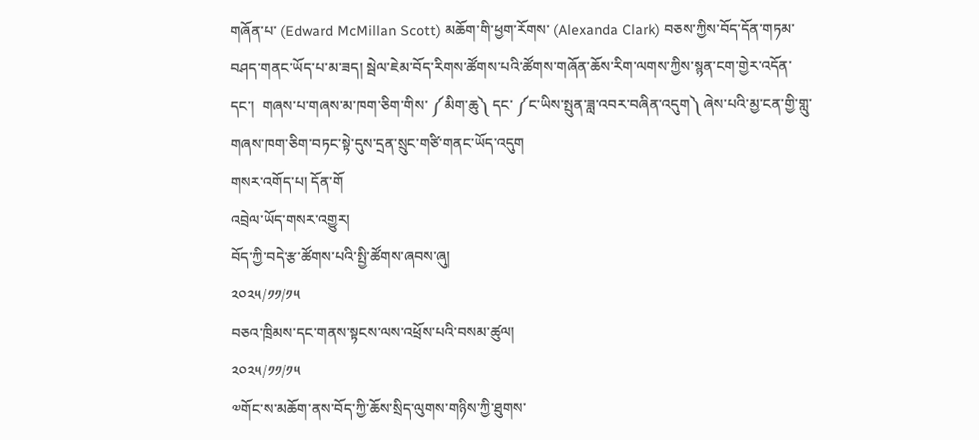གཞོན་པ་ (Edward McMillan Scott) མཆོག་གི་ཕྱག་རོགས་ (Alexanda Clark) བཅས་ཀྱིས་བོད་དོན་གཏམ་བཤད་གནང་ཡོད་པ་མ་ཟད། སྦེལ་ཇེམ་བོད་རིགས་ཚོགས་པའི་ཚོགས་གཞོན་ཆོས་རིག་ལགས་ཀྱིས་སྙན་ངག་གྱེར་འདོན་དང་།  གཞས་པ་གཞས་མ་ཁག་ཅིག་གིས་ ༼མིག་ཆུ༽ དང་ ༼ང་ཡིས་སྤུན་ཟླ་འབར་བཞིན་འདུག༽ ཞེས་པའི་མྱ་ངན་གྱི་གླུ་གཞས་ཁག་ཅིག་བཏང་སྟེ་དུས་དྲན་སྲུང་གཙི་གནང་ཡོད་འདུག
གསར་འགོད་པ། དོན་གོ
འབྲེལ་ཡོད་གསར་འགྱུར།
བོད་ཀྱི་བདེ་རྩ་ཚོགས་པའི་སྤྱི་ཚོགས་ཞབས་ཞུ།
༢༠༢༥/༡༡/༡༥
བཅའ་ཁྲིམས་དང་གནས་སྟངས་ལས་འཕྲོས་པའི་བསམ་ཚུལ།
༢༠༢༥/༡༡/༡༥
༧གོང་ས་མཆོག་ནས་བོད་ཀྱི་ཆོས་སྲིད་ལུགས་གཉིས་ཀྱི་ཐུགས་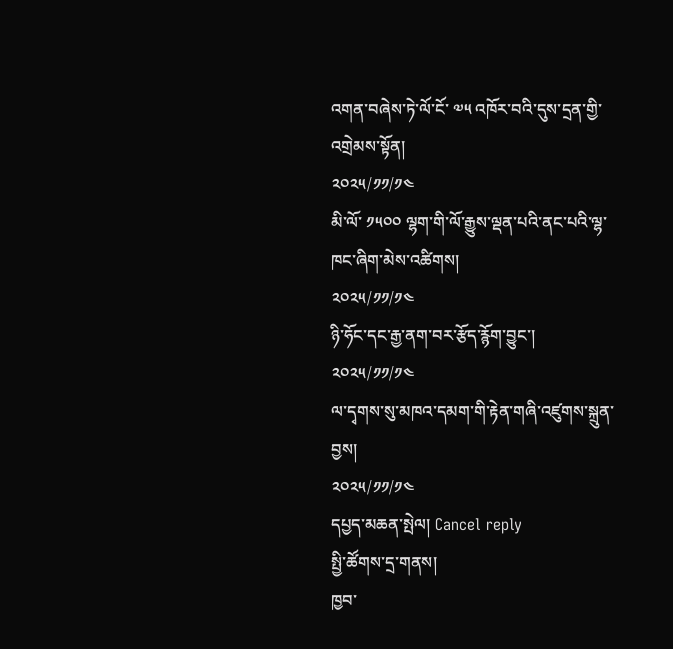འགན་བཞེས་ཏེ་ལོ་ངོ་ ༧༥ འཁོར་བའི་དུས་དྲན་གྱི་འགྲེམས་སྟོན།
༢༠༢༥/༡༡/༡༤
མི་ལོ་ ༡༥༠༠ ལྷག་གི་ལོ་རྒྱུས་ལྡན་པའི་ནང་པའི་ལྷ་ཁང་ཞིག་མེས་འཚིགས།
༢༠༢༥/༡༡/༡༤
ཉི་ཧོང་དང་རྒྱ་ནག་བར་རྩོད་རྙོག་བྱུང་།
༢༠༢༥/༡༡/༡༤
ལ་དྭགས་སུ་མཁའ་དམག་གི་རྟེན་གཞི་འཛུགས་སྐྲུན་བྱས།
༢༠༢༥/༡༡/༡༤
དཔྱད་མཆན་སྤེལ། Cancel reply
སྤྱི་ཚོགས་དྲ་གནས།
ཁྱབ་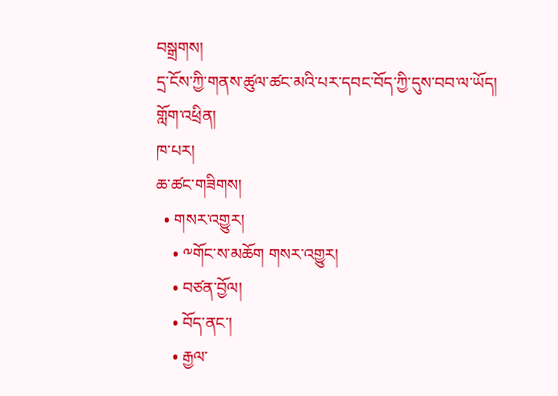བསྒྲགས།
དྲ་ངོས་ཀྱི་གནས་ཚུལ་ཚང་མའི་པར་དབང་བོད་ཀྱི་དུས་བབ་ལ་ཡོད།
གློག་འཕྲིན།
ཁ་པར།
ཆ་ཚང་གཟིགས།
  • གསར་འགྱུར།
    • ༸གོང་ས་མཆོག གསར་འགྱུར།
    • བཙན་བྱོལ།
    • བོད་ནང་།
    • རྒྱལ་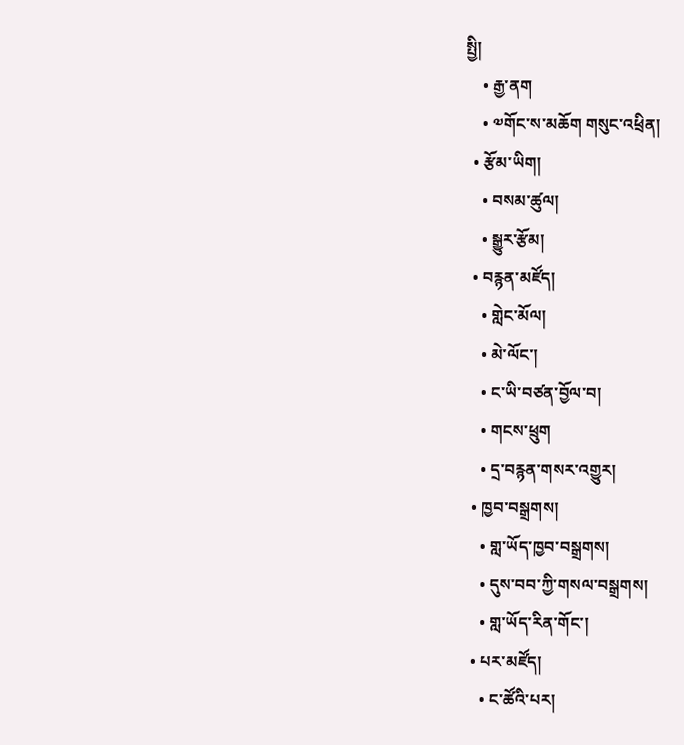སྤྱི།
    • རྒྱ་ནག
    • ༧གོང་ས་མཆོག གསུང་འཕྲིན།
  • རྩོམ་ཡིག།
    • བསམ་ཚུལ།
    • སྒྱུར་རྩོམ།
  • བརྙན་མཛོད།
    • གླེང་མོལ།
    • མེ་ལོང་།
    • ང་ཡི་བཙན་བྱོལ་བ།
    • གངས་ཕྲུག
    • དྲ་བརྙན་གསར་འགྱུར།
  • ཁྱབ་བསྒྲགས།
    • གླ་ཡོད་ཁྱབ་བསྒྲགས།
    • དུས་བབ་ཀྱི་གསལ་བསྒྲགས།
    • གླ་ཡོད་རིན་གོང་།
  • པར་མཛོད།
    • ང་ཚོའི་པར།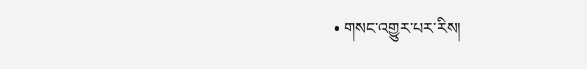• གསང་འགྱུར་པར་རིས།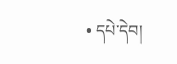• དཔེ་དེབ།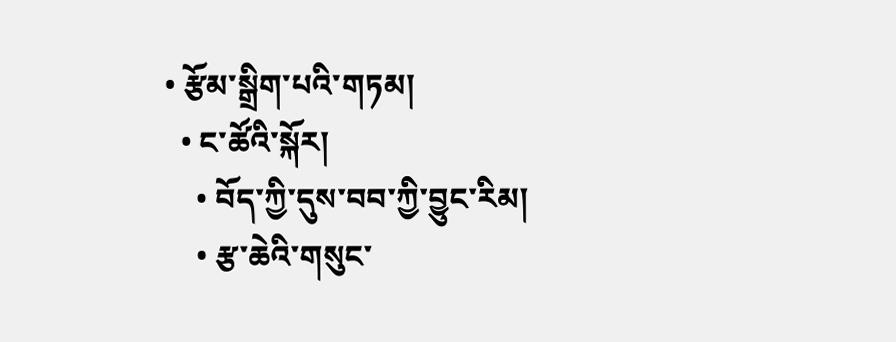• རྩོམ་སྒྲིག་པའི་གཏམ།
  • ང་ཚོའི་སྐོར།
    • བོད་ཀྱི་དུས་བབ་ཀྱི་བྱུང་རིམ།
    • རྩ་ཆེའི་གསུང་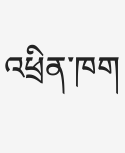འཕྲིན་ཁག